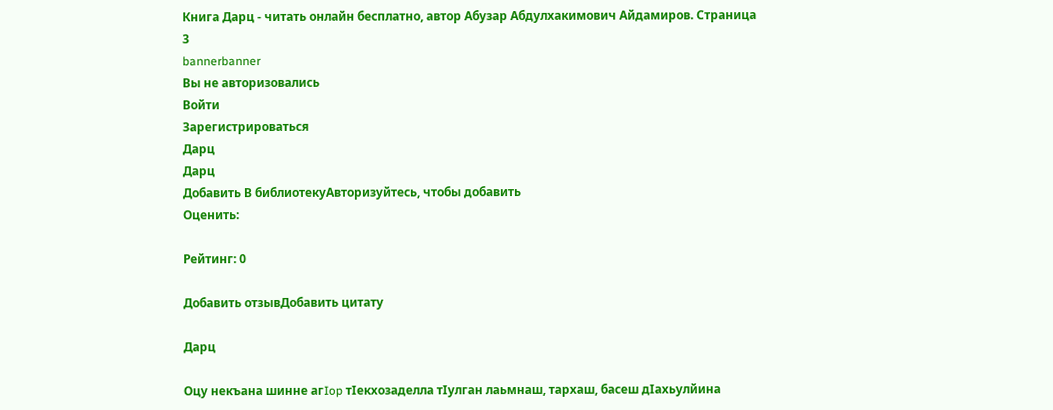Книга Дарц - читать онлайн бесплатно, автор Абузар Абдулхакимович Айдамиров. Cтраница 3
bannerbanner
Вы не авторизовались
Войти
Зарегистрироваться
Дарц
Дарц
Добавить В библиотекуАвторизуйтесь, чтобы добавить
Оценить:

Рейтинг: 0

Добавить отзывДобавить цитату

Дарц

Оцу некъана шинне aгIop тIекхозаделла тIулган лаьмнаш, тархаш, басеш дIахьулйина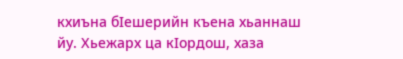кхиъна бIешерийн къена хьаннаш йу. Хьежарх ца кIордош, хаза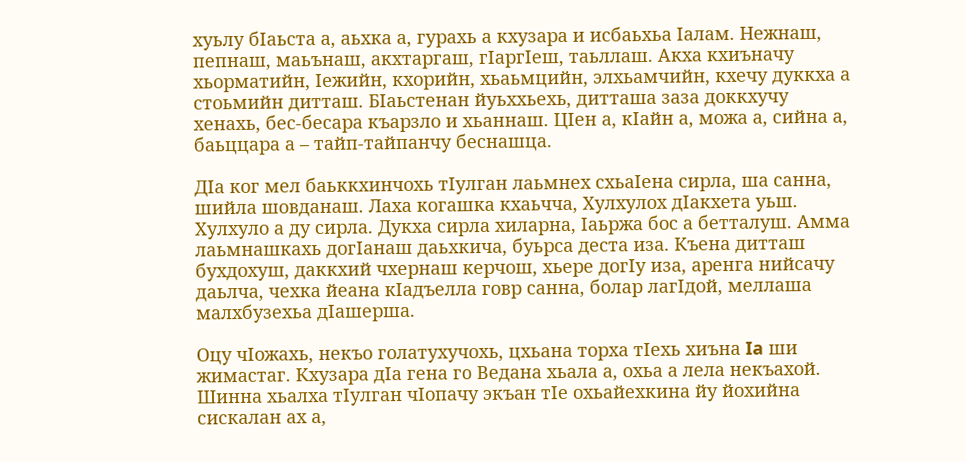хуьлу бIаьста а, аьхка а, гурахь а кхузара и исбаьхьа Iалам. Нежнаш, пепнаш, маьънаш, акхтаргаш, гIаргIеш, таьллаш. Акха кхиъначу хьорматийн, Iежийн, кхорийн, хьаьмцийн, элхьамчийн, кхечу дуккха а стоьмийн дитташ. БIаьстенан йуьххьехь, дитташа заза доккхучу хенахь, бес-бесара къарзло и хьаннаш. ЦIен а, кIайн а, можа а, сийна а, баьццара а – тайп-тайпанчу беснашца.

ДIа ког мел баьккхинчохь тIулган лаьмнех схьаIена сирла, ша санна, шийла шовданаш. Лаха когашка кхаьчча, Хулхулох дIакхета уьш. Хулхуло а ду сирла. Дукха сирла хиларна, Iаьржа бос а бетталуш. Амма лаьмнашкахь догIанаш даьхкича, буьрса деста иза. Къена дитташ бухдохуш, даккхий чхернаш керчош, хьере догIу иза, аренга нийсачу даьлча, чехка йеана кIадъелла говр санна, болар лагIдой, меллаша малхбузехьа дIашерша.

Оцу чIожахь, некъо голатухучохь, цхьана торха тIехь хиъна Ia ши жимастаг. Кхузара дIа гена гo Ведана хьала а, охьа а лела некъахой. Шинна хьалха тIулган чIопачу экъан тIе охьайехкина йу йохийна сискалан ах а,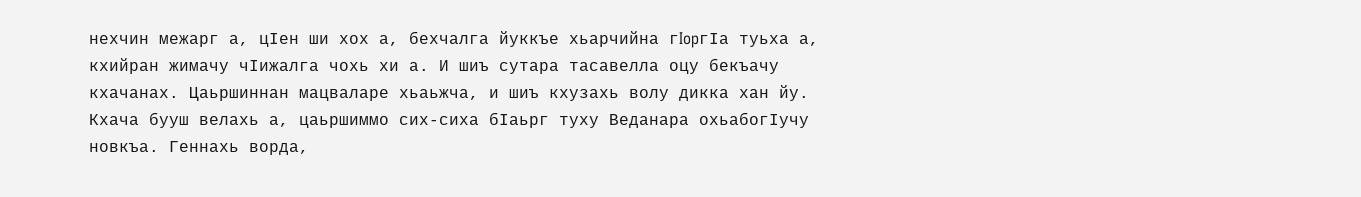нехчин межарг а, цIен ши хох а, бехчалга йуккъе хьарчийна гIopгIа туьха а, кхийран жимачу чIижалга чохь хи а. И шиъ сутара тасавелла оцу бекъачу кхачанах. Цаьршиннан мацваларе хьаьжча, и шиъ кхузахь волу дикка хан йу. Кхача бууш велахь а, цаьршиммо сих-сиха бIаьрг туху Веданара охьабогIучу новкъа. Геннахь ворда,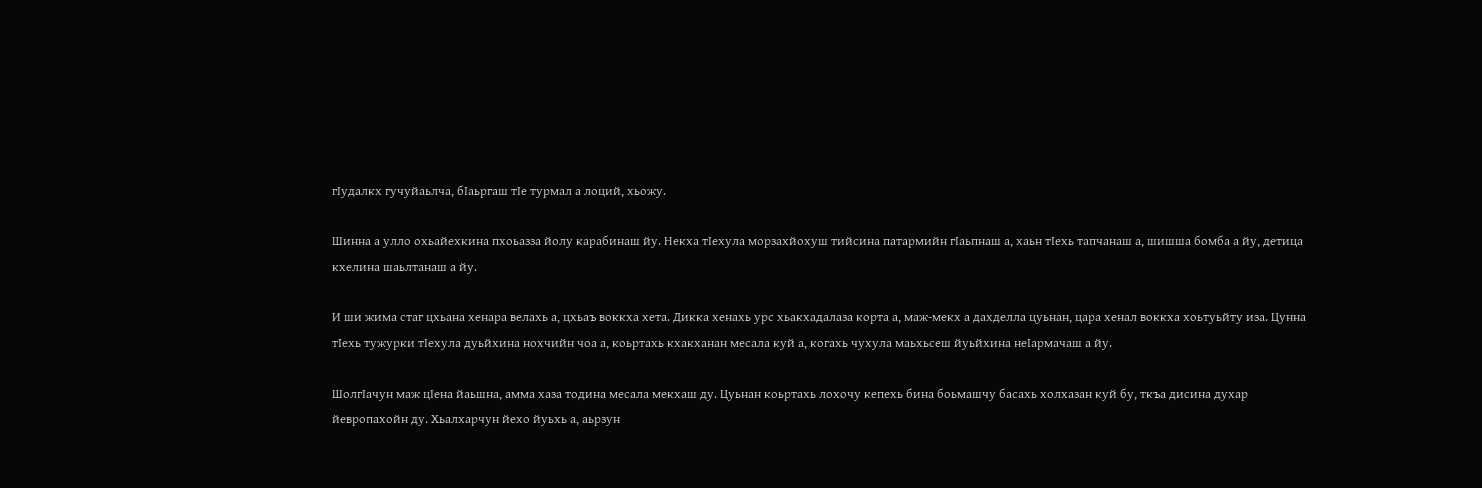гIудалкх гучуйаьлча, бIаьргаш тIе турмал а лоций, хьожу.

Шинна а улло охьайехкина пхоьазза йолу карабинаш йу. Некха тIехула морзахйохуш тийсина патармийн гIаьпнаш а, хаьн тIехь тапчанаш а, шишша бомба а йу, детица кхелина шаьлтанаш а йу.

И ши жима стаг цхьана хенара велахь а, цхьаъ воккха хета. Дикка хенахь урс хьакхадалаза корта а, маж-мекх а дахделла цуьнан, цара хенал воккха хоьтуьйту иза. Цунна тIехь тужурки тIехула дуьйхина нохчийн чоа а, коьртахь кхакханан месала куй а, когахь чухула маьхьсеш йуьйхина неIармачаш а йу.

ШолгIачун маж цIена йаьшна, амма хаза тодина месала мекхаш ду. Цуьнан коьртахь лохочу кепехь бина боьмашчу басахь холхазан куй бу, ткъа дисина духар йевропахойн ду. Хьалхарчун йехо йуьхь а, аьрзун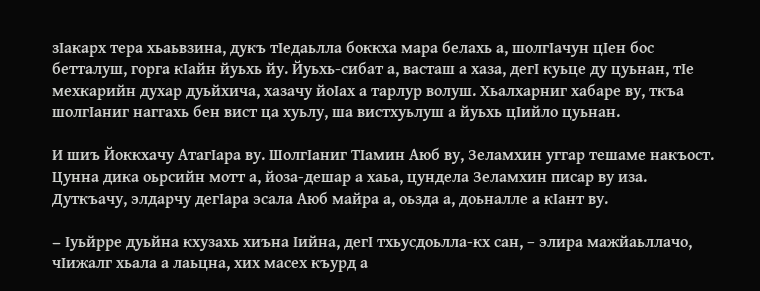зIакарх тера хьаьвзина, дукъ тIедаьлла боккха мара белахь а, шолгIачун цIен бос бетталуш, горга кIайн йуьхь йу. Йуьхь-сибат а, васташ а хаза, дeгI куьце ду цуьнан, тIе мехкарийн духар дуьйхича, хазачу йоIах а тарлур волуш. Хьалхарниг хабаре ву, ткъа шолгIаниг наггахь бен вист ца хуьлу, ша вистхуьлуш а йуьхь цIийло цуьнан.

И шиъ Йоккхачу АтагIара ву. ШолгIаниг ТIамин Аюб ву, Зеламхин уггар тешаме накъост. Цунна дика оьрсийн мотт а, йоза-дешар а хаьа, цундела Зеламхин писар ву иза. Дуткъачу, элдарчу дегIара эсала Аюб майра а, оьзда а, доьналле а кIант ву.

– Iуьйрре дуьйна кхузахь хиъна Iийна, дeгI тхьусдоьлла-кх сан, – элира мажйаьллачо, чIижалг хьала а лаьцна, хих масех къурд а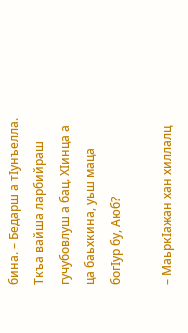бина. – Бедарш а тIунъелла. Ткъа вайша ларбийраш гучубовлуш а бац. ХIинца а ца баьхкина, уьш маца богIур бу, Аюб?

– МаьркIажан хан хиллалц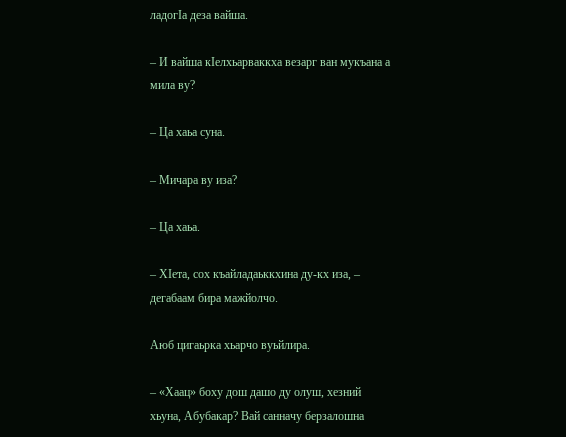ладогIа деза вайша.

– И вайша кIелхьарваккха везарг ван мукъана а мила ву?

– Ца хаьа суна.

– Мичара ву иза?

– Ца хаьа.

– ХIета, сох къайладаьккхина ду-кх иза, – дегабаам бира мажйолчо.

Аюб цигаьрка хьарчо вуьйлира.

– «Хаац» боху дош дашо ду олуш, хезний хьуна, Абубакар? Вай санначу берзалошна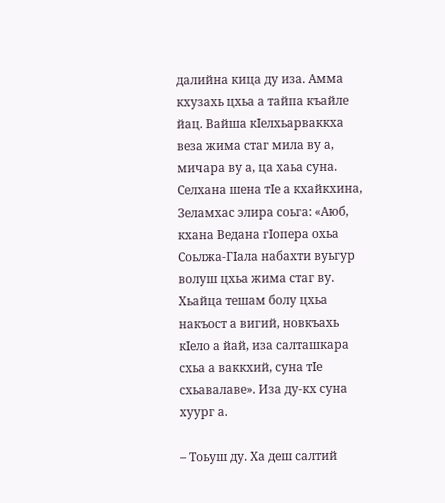далийна кица ду иза. Амма кхузахь цхьа а тайпа къайле йац. Вайша кIелхьарваккха веза жима стаг мила ву а, мичара ву а, ца хаьа суна. Селхана шена тIе а кхайкхина, Зеламхас элира соьга: «Аюб, кхана Ведана гIопера охьа Соьлжа-ГIала набахти вуьгур волуш цхьа жима стаг ву. Хьайца тешам болу цхьа накъост а вигий, новкъахь кIело а йай, иза салташкара схьа а ваккхий, суна тIе схьавалаве». Иза ду-кх суна хуург а.

– Тоьуш ду. Ха деш салтий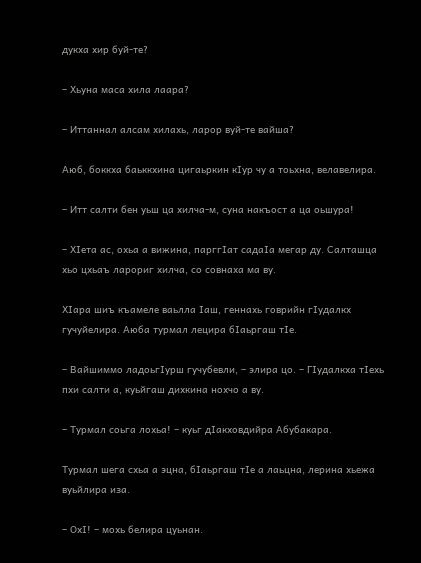дукха хир буй-те?

– Хьуна маса хила лаара?

– Иттаннал алсам хилахь, ларор вуй-те вайша?

Аюб, боккха баьккхина цигаьркин кIур чу а тоьхна, велавелира.

– Итт салти бен уьш ца хилча-м, суна накъост а ца оьшура!

– ХIета ас, охьа а вижина, парггIат садаIа мегар ду. Салташца хьо цхьаъ ларориг хилча, со совнаха ма ву.

ХIара шиъ къамеле ваьлла Iаш, геннахь говрийн гIудалкх гучуйелира. Аюба турмал лецира бIаьргаш тIе.

– Вайшиммо ладоьгIурш гучубевли, – элира цо. – ГIудалкха тIехь пхи салти а, куьйгаш дихкина нохчо а ву.

– Турмал соьга лохьа! – куьг дIакховдийра Абубакара.

Турмал шега схьа а эцна, бIаьргаш тIе а лаьцна, лерина хьежа вуьйлира иза.

– ОхI! – мохь белира цуьнан.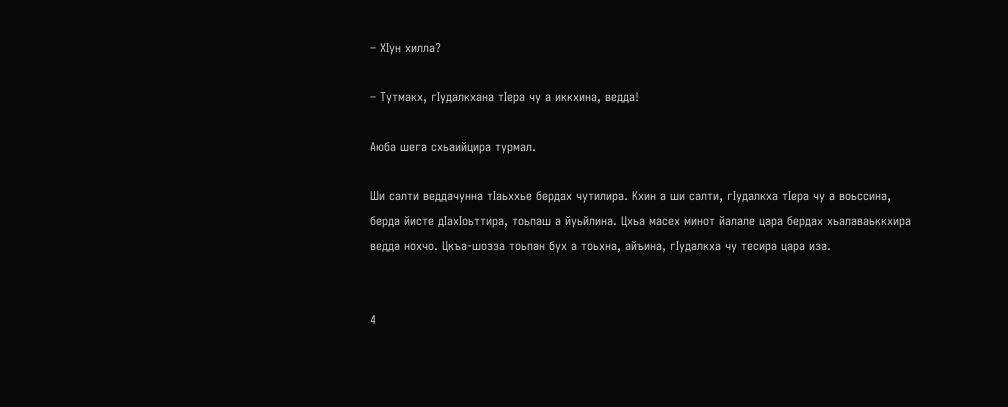– ХIун хилла?

– Тутмакх, гIудалкхана тIера чу а иккхина, ведда!

Аюба шега схьаийцира турмал.

Ши салти веддачунна тIаьххье бердах чутилира. Кхин а ши салти, гIудалкха тIера чу а воьссина, берда йисте дIахIоьттира, тоьпаш а йуьйлина. Цхьа масех минот йалале цара бердах хьалаваьккхира ведда нохчо. Цкъа-шозза тоьпан бух а тоьхна, айъина, гIудалкха чу тесира цара иза.


4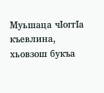Муьшаца чIоггIа къевлина, хьовзош букъа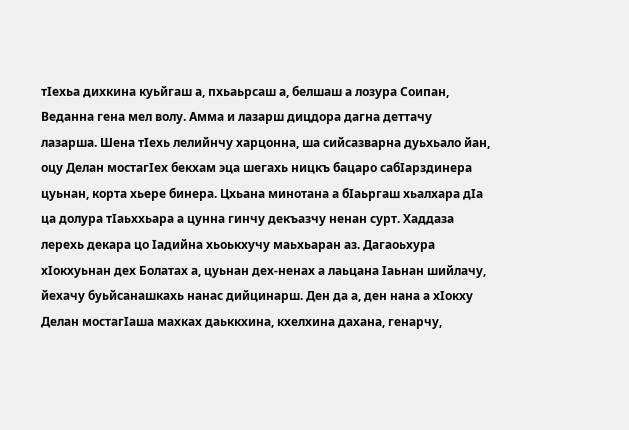тIехьа дихкина куьйгаш а, пхьаьрсаш а, белшаш а лозура Соипан, Веданна гена мел волу. Амма и лазарш дицдора дагна деттачу лазарша. Шена тIеxь лелийнчу харцонна, ша сийсазварна дуьхьало йан, оцу Делан мостагIех бекхам эца шегахь ницкъ бацаро сабIарздинера цуьнан, корта хьере бинера. Цхьана минотана а бIаьргаш хьалхара дIа ца долура тIаьххьара а цунна гинчу декъазчу ненан сурт. Хаддаза лерехь декара цо Iадийна хьоькхучу маьхьаран аз. Дагаоьхура xIокxуьнан дех Болатах а, цуьнан дех-ненах а лаьцана Iаьнан шийлачу, йехачу буьйсанашкахь нанас дийцинарш. Ден да а, ден нана а хIокху Делан мостагIаша махках даьккхина, кхелхина дахана, генарчу,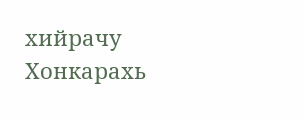хийрачу Хонкарахь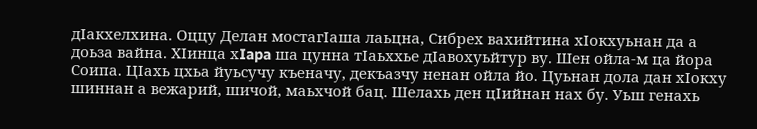дIакхелхина. Оццу Делан мостагIаша лаьцна, Сибрех вахийтина хIокхуьнан да а доьза вайна. ХIинца хIapa ша цунна тIаьххье дIавохуьйтур ву. Шен ойла-м ца йора Соипа. ЦIахь цхьа йуьсучу къеначу, декъазчу ненан ойла йо. Цуьнан дола дан xIокху шиннан а вежарий, шичой, маьхчой бац. Шелахь ден цIийнан нах бу. Уьш генахь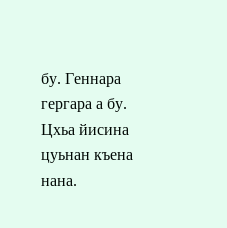бу. Геннара гергара а бу. Цхьа йисина цуьнан къена нана.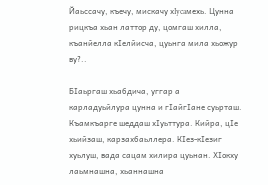Йаьссачу, къечу, мискачу хIycaмexь. Цунна рицкъа хьан латтор ду, цомгаш хилла, къанйелла кIелйисча, цуьнга мила хьожур ву?..

БIаьргаш хьабдича, уггар а карладуьйлура цунна и гIайгIане суьрташ. Къамкъарге шеддаш хIуьттура. Кийра, цIе хьийзаш, карзахбаьллера. КIез-кIезиг хуьлуш, вада сацам хилира цуьнан. ХIокху лаьмнашна, хьаннашна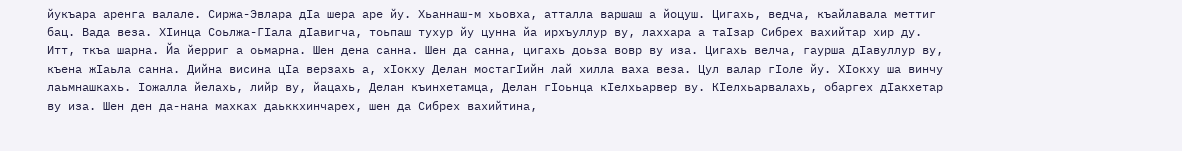йукъара аренга валале. Сиржа-Эвлара дIа шера аре йу. Хьаннаш-м хьовха, атталла варшаш а йоцуш. Цигахь, ведча, къайлавала меттиг бац. Вада веза. ХIинца Соьлжа-ГIала дIавигча, тоьпаш тухур йу цунна йа ирхъуллур ву, лаххара а таIзар Сибрех вахийтар хир ду. Итт, ткъа шарна. Йа йерриг а оьмарна. Шен дена санна. Шен да санна, цигахь доьза вовр ву иза. Цигахь велча, гаурша дIавуллур ву, къена жIаьла санна. Дийна висина цIа верзахь а, хIокху Делан мостагIийн лай хилла ваха веза. Цул валар гIоле йу. ХIокху ша винчу лаьмнашкахь. Iожалла йелахь, лийр ву, йацахь, Делан къинхетамца, Делан гIоьнца кIелхьарвер ву. КIелхьарвалахь, обаргех дIакхетар ву иза. Шен ден да-нана махках даьккхинчарех, шен да Сибрех вахийтина,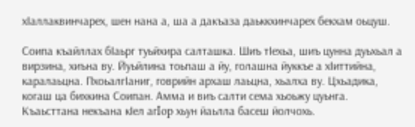хIаллаквинчарех, шен нана а, ша а дакъаза даьккхинчарех бекхам оьцуш.

Соипа къайллах бIаьрг туьйхира салташка. Шиъ тIехьа, шиъ цунна дуьхьал а вирзина, хиъна ву. Йуьйлина тоьпаш а йу, голашна йуккъе а хIиттийна, каралаьцна. ПхоьалгIаниг, говрийн архаш лаьцна, хьалха ву. Цхьадика, когаш ца бихкина Соипан. Амма и виъ салти сема хьоьжу цуьнга. Къаьсттана некъана кIел aгIop хьун йаьлла басеш йолчохь.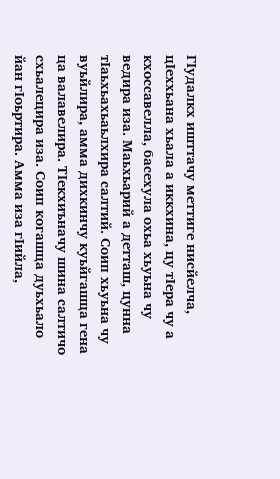ГIудалкх ишттачу меттиге нисйелча, цIеххьана хьала а иккхина, цу тIера чу а кхоссавелла, басехула охьа хьуьна чу ведира иза. Маьхьарий а детташ, цунна тIаьхьахьаьлхира салтий. Соип хьуьна чу вуьйлира, амма дихкинчу куьйгашца гена ца валавелира. ТIекхиъначу шина салтичо схьалецира иза. Соип когашца дуьхьало йан гIоьртира. Амма иза гIийла,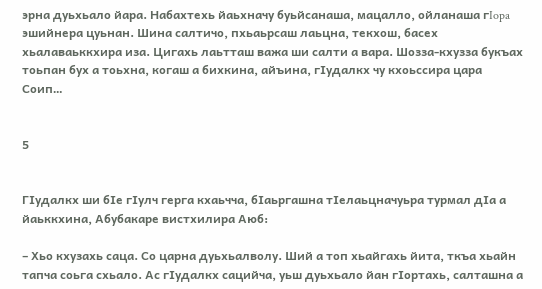эрна дуьхьало йара. Набахтехь йаьхначу буьйсанаша, мацалло, ойланаша гIopa эшийнера цуьнан. Шина салтичо, пхьаьрсаш лаьцна, текхош, басех хьалаваьккхира иза. Цигахь лаьтташ важа ши салти а вара. Шозза-кхузза букъах тоьпан бух а тоьхна, когаш а бихкина, айъина, гIудалкх чу кхоьссира цара Соип…


5


ГIудалкх ши бIе гIулч гepгa кхаьчча, бIаьргашна тIелаьцначуьра турмал дIа а йаьккхина, Абубакаре вистхилира Аюб:

– Хьо кхузахь саца. Со царна дуьхьалволу. Ший а топ хьайгахь йита, ткъа хьайн тапча coьгa схьало. Ас гIудалкх сацийча, уьш дуьхьало йан гIортахь, салташна а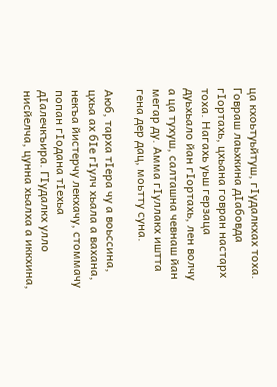ца кхоьтуьйтуш, гIудалкхах тоха. Говраш лаьхкина дIабовда гIортахь, цхьана говран настарх тоха. Нагахь уьш герзаца дуьхьало йан гIортахь, лен волчу а ца тухуш, салташна чевнаш йан мегар ду. Амма гIуллакх иштта гена дер дац, моьтту суна.

Аюб, тарха тIера чу а воьссина, цхьа ах бIе гIулч хьала а вахана, некъа йистерчу лекхачу, стоммачу попан гIодана тIехьа дIалечкъира. ГIудалкх улло нисйелча, цунна хьалха а иккхина,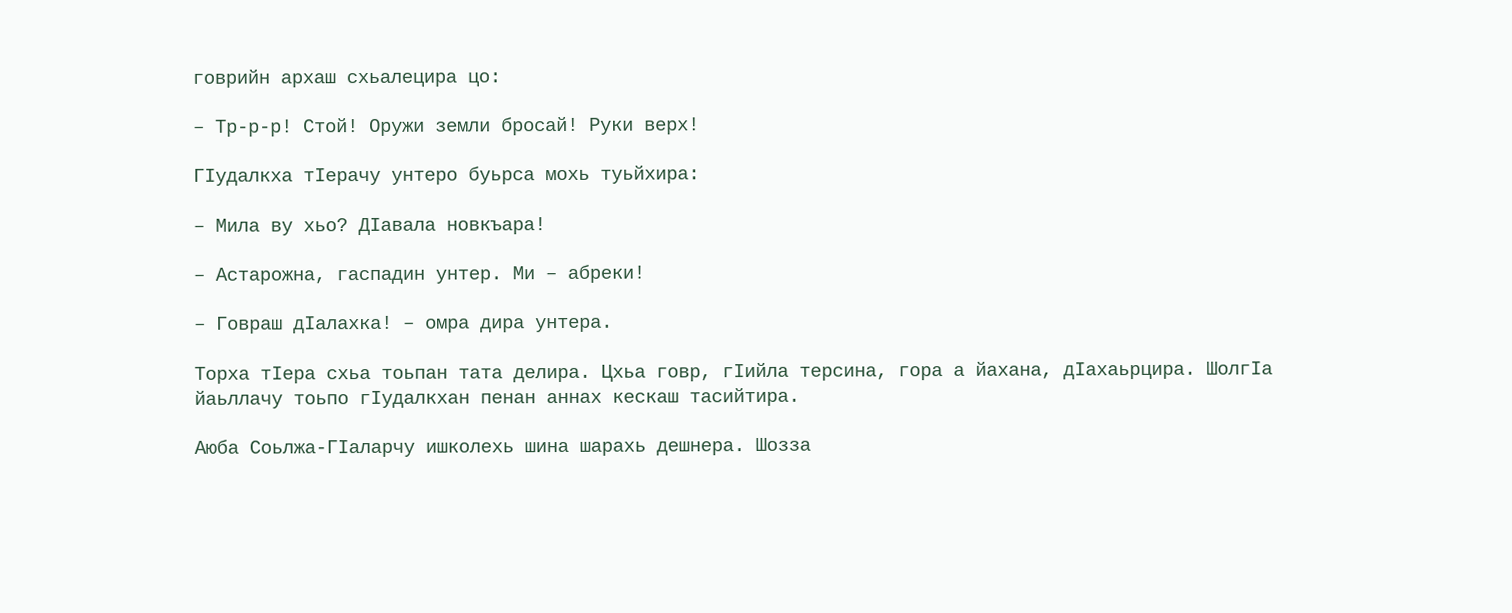говрийн архаш схьалецира цо:

– Тр-р-р! Стой! Оружи земли бросай! Руки верх!

ГIудалкха тIерачу унтеро буьрса мохь туьйхира:

– Мила ву хьо? ДIавала новкъара!

– Астарожна, гаспадин унтер. Ми – абреки!

– Говраш дIалахка! – омра дира унтера.

Торха тIера схьа тоьпан тата делира. Цхьа говр, гIийла терсина, гора а йахана, дIахаьрцира. ШолгIа йаьллачу тоьпо гIудалкхан пенан аннах кескаш тасийтира.

Аюба Соьлжа-ГIаларчу ишколехь шина шарахь дешнера. Шозза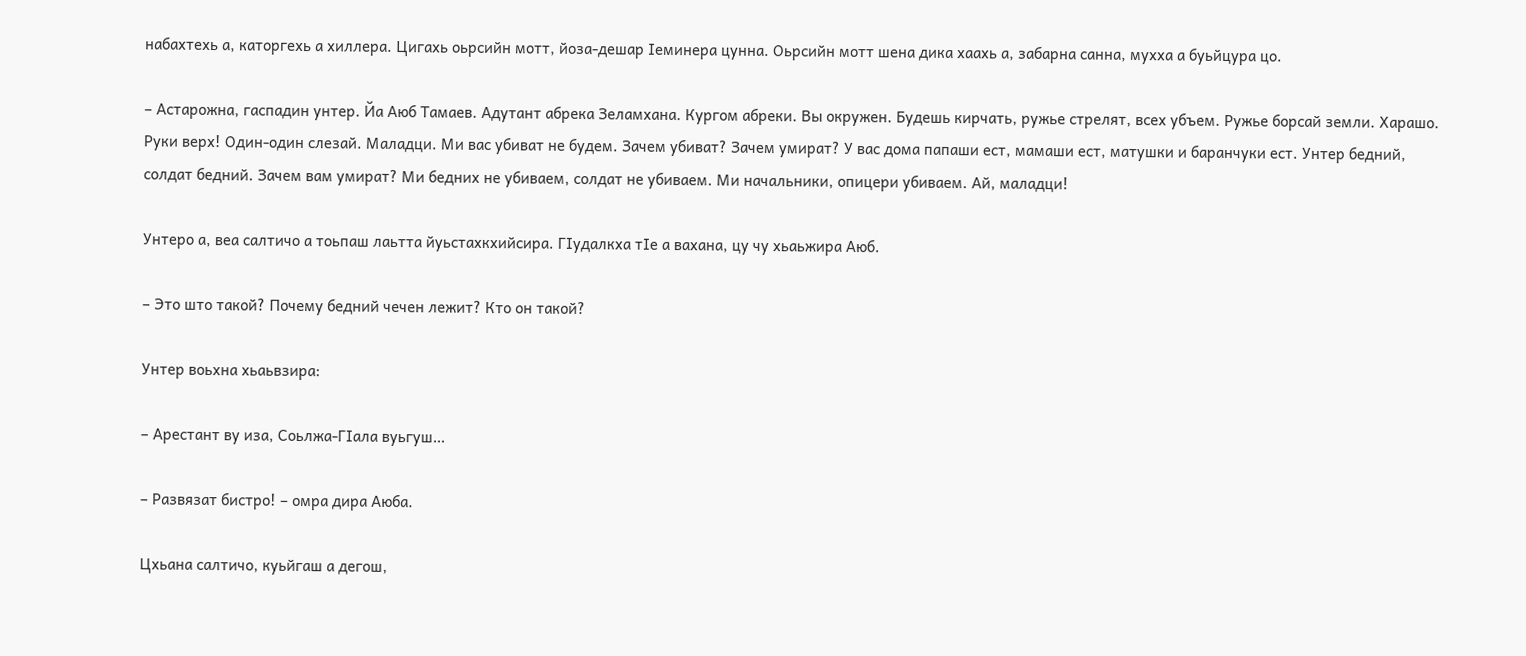набахтехь а, каторгехь а хиллера. Цигахь оьрсийн мотт, йоза-дешар Iеминера цунна. Оьрсийн мотт шена дика хаахь а, забарна санна, мухха а буьйцура цо.

– Астарожна, гаспадин унтер. Йа Аюб Тамаев. Адутант абрека Зеламхана. Кургом абреки. Вы окружен. Будешь кирчать, ружье стрелят, всех убъем. Ружье борсай земли. Харашо. Руки верх! Один-один слезай. Маладци. Ми вас убиват не будем. Зачем убиват? Зачем умират? У вас дома папаши ест, мамаши ест, матушки и баранчуки ест. Унтер бедний, солдат бедний. Зачем вам умират? Ми бедних не убиваем, солдат не убиваем. Ми начальники, опицери убиваем. Ай, маладци!

Унтеро а, веа салтичо а тоьпаш лаьтта йуьстахкхийсира. ГIудалкха тIе а вахана, цу чу хьаьжира Аюб.

– Это што такой? Почему бедний чечен лежит? Кто он такой?

Унтер воьхна хьаьвзира:

– Арестант ву иза, Соьлжа-ГIала вуьгуш…

– Развязат бистро! – омра дира Аюба.

Цхьана салтичо, куьйгаш а дегош,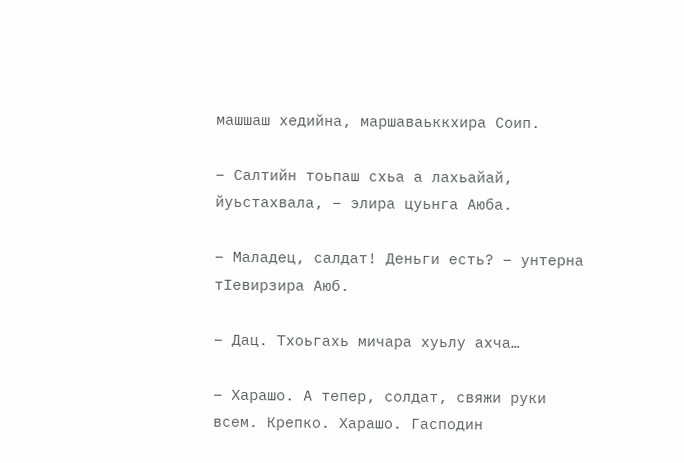машшаш хедийна, маршаваьккхира Соип.

– Салтийн тоьпаш схьа а лахьайай, йуьстахвала, – элира цуьнга Аюба.

– Маладец, салдат! Деньги есть? – унтерна тIевирзира Аюб.

– Дац. Тхоьгахь мичара хуьлу ахча…

– Харашо. А тепер, солдат, свяжи руки всем. Крепко. Харашо. Гасподин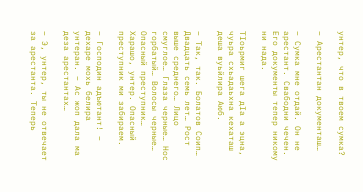унтер, что в твоем сумка?

– Арестантан документаш…

– Сумка мне отдай. Он не арестант. Свабодни чечен. Его документы тепер никому ни нада.

ТIоьрмиг шега дIа а эцна, чуьра схьадаьхна кехаташ деша вуьйлира Аюб.

– Так, так. Болатов Соип… Двадцать семь лет… Рост выше среднего… Лицо смуглое… Глаза черные… Нос горбатый… Волосы черные… Опасный преступник… Харашо, унтер. Опасный преступник ми забираем.

– Господин адъютант! – дехаре мохь белира унтеран. – Ас жоп дала ма деза арестантах…

– Э, унтер, ты не отвечает за арестанта. Теперь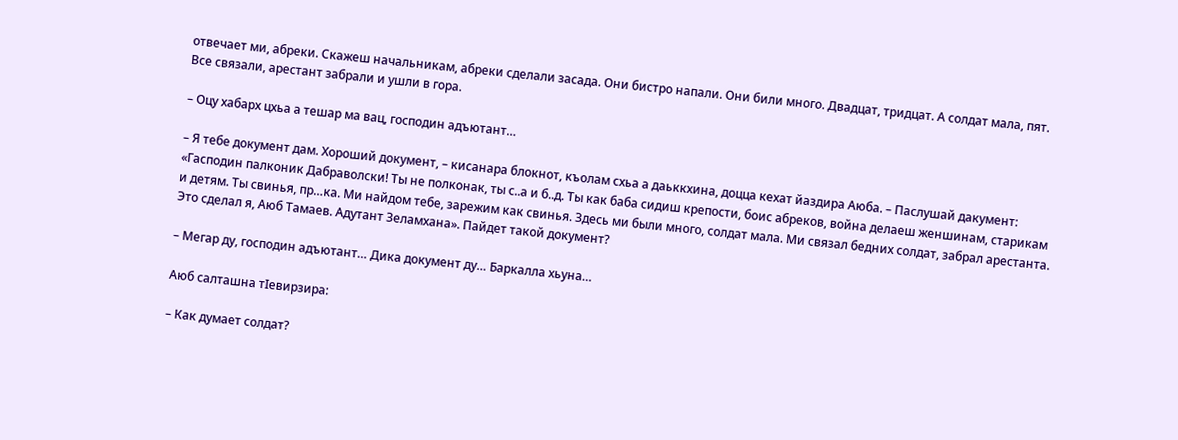отвечает ми, абреки. Скажеш начальникам, абреки сделали засада. Они бистро напали. Они били много. Двадцат, тридцат. А солдат мала, пят. Все связали, арестант забрали и ушли в гора.

– Оцу хабарх цхьа а тешар ма вац, господин адъютант…

– Я тебе документ дам. Хороший документ, – кисанара блокнот, къолам схьа а даьккхина, доцца кехат йаздира Аюба. – Паслушай дакумент: «Гасподин палконик Дабраволски! Ты не полконак, ты с..а и б..д. Ты как баба сидиш крепости, боис абреков, война делаеш женшинам, старикам и детям. Ты свинья, пр…ка. Ми найдом тебе, зарежим как свинья. Здесь ми были много, солдат мала. Ми связал бедних солдат, забрал арестанта. Это сделал я, Аюб Тамаев. Адутант Зеламхана». Пайдет такой документ?

– Мегар ду, господин адъютант… Дика документ ду… Баркалла хьуна…

Аюб салташна тIевирзира:

– Как думает солдат?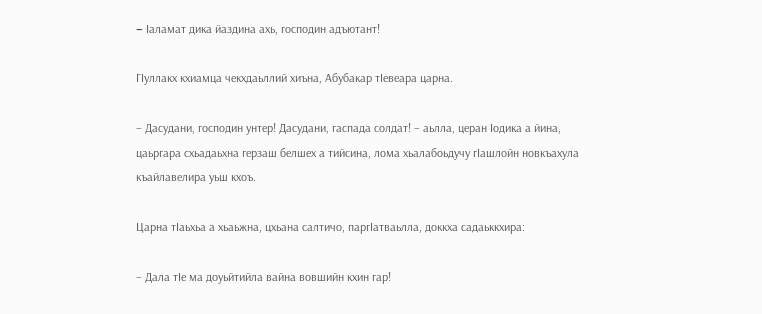– Iаламат дика йаздина ахь, господин адъютант!

ГIуллакх кхиамца чекхдаьллий хиъна, Абубакар тIевеара царна.

– Дасудани, господин унтер! Дасудани, гаспада солдат! – аьлла, церан Iодика а йина, цаьргара схьадаьхна герзаш белшех а тийсина, лома хьалабоьдучу гIашлойн новкъахула къайлавелира уьш кхоъ.

Царна тIаьхьа а хьаьжна, цхьана салтичо, паргIатваьлла, доккха садаьккхира:

– Дала тIе ма доуьйтийла вайна вовшийн кхин гар!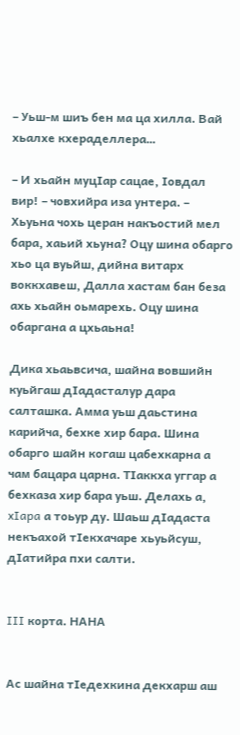– Уьш-м шиъ бен ма ца хилла. Вай хьалхе кхераделлера…

– И хьайн муцIар сацае, Iовдал вир! – човхийра иза унтера. – Хьуьна чохь церан накъостий мел бара, хаьий хьуна? Оцу шина обарго хьо ца вуьйш, дийна витарх воккхавеш, Далла хастам бан беза ахь хьайн оьмарехь. Оцу шина обаргана а цхьаьна!

Дика хьаьвсича, шайна вовшийн куьйгаш дIадасталур дара салташка. Амма уьш даьстина карийча, бехке хир бара. Шина обарго шайн когаш цабехкарна а чам бацара царна. ТIаккха уггар а бехказа хир бара уьш. Делахь а, xIapa а тоьур ду. Шаьш дIадаста некъахой тIекхачаре хьуьйсуш, дIатийра пхи салти.


III корта. НАНА


Ас шайна тIедехкина декхарш аш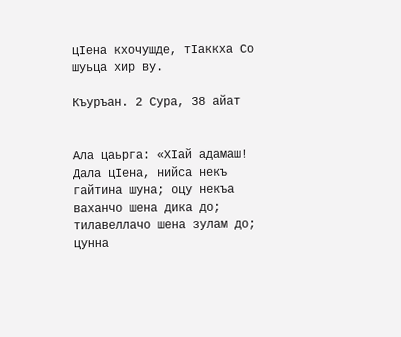цIена кхочушде, тIаккха Со шуьца хир ву.

Къуръан. 2 Сура, 38 айат


Ала цаьрга: «ХIай адамаш! Дала цIена, нийса некъ гайтина шуна; оцу некъа ваханчо шена дика до; тилавеллачо шена зулам до; цунна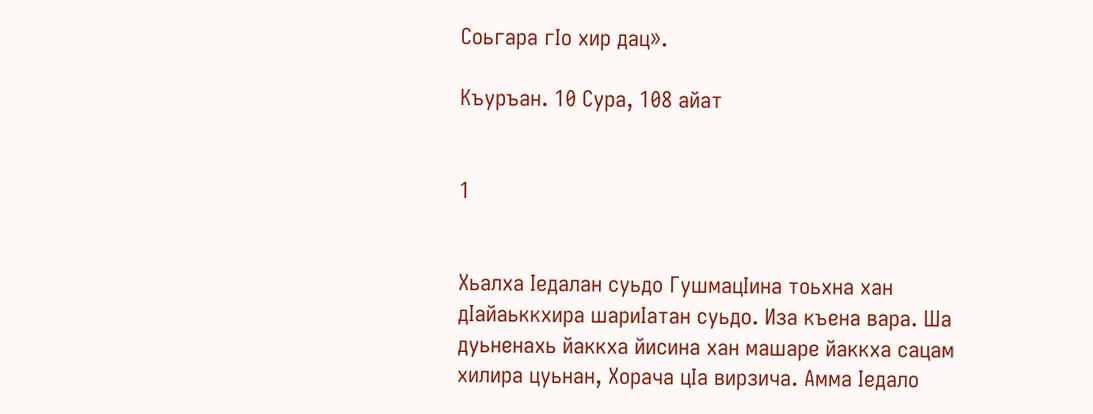Соьгара гIо хир дац».

Къуръан. 10 Сура, 108 айат


1


Хьалха Iедалан суьдо ГушмацIина тоьхна хан дIайаьккхира шариIатан суьдо. Иза къена вара. Ша дуьненахь йаккха йисина хан машаре йаккха сацам хилира цуьнан, Хорача цIа вирзича. Амма Iедало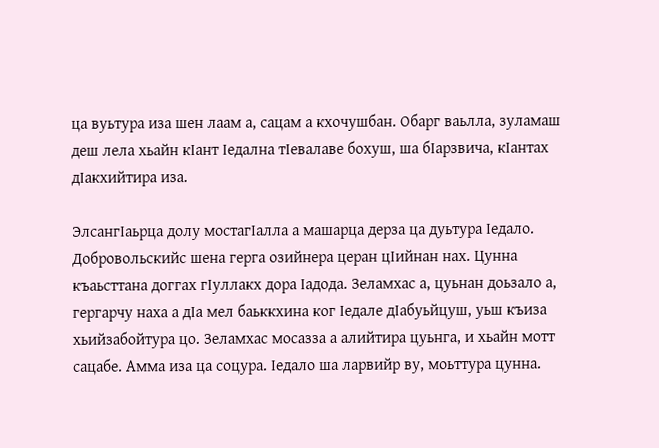ца вуьтура иза шен лаам а, сацам а кхочушбан. Обарг ваьлла, зуламаш деш лела хьайн кIант Iедална тIевалаве бохуш, ша бIарзвича, кIантах дIакхийтира иза.

ЭлсангIаьрца долу мостагIалла а машарца дерза ца дуьтура Iедало. Добровольскийс шена герга озийнера церан цIийнан нах. Цунна къаьсттана доггах гIуллакх дора Iадода. Зеламхас а, цуьнан доьзало а, гергарчу наха а дIa мел баьккхина ког Iедале дIабуьйцуш, уьш къиза хьийзабойтура цо. Зеламхас мосазза а алийтира цуьнга, и хьайн мотт сацабе. Амма иза ца соцура. Iедало ша ларвийр ву, моьттура цунна.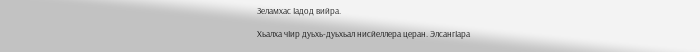Зеламхас Iадод вийра.

Хьалха чIир дуьхь-дуьхьал нисйеллера церан. ЭлсангIара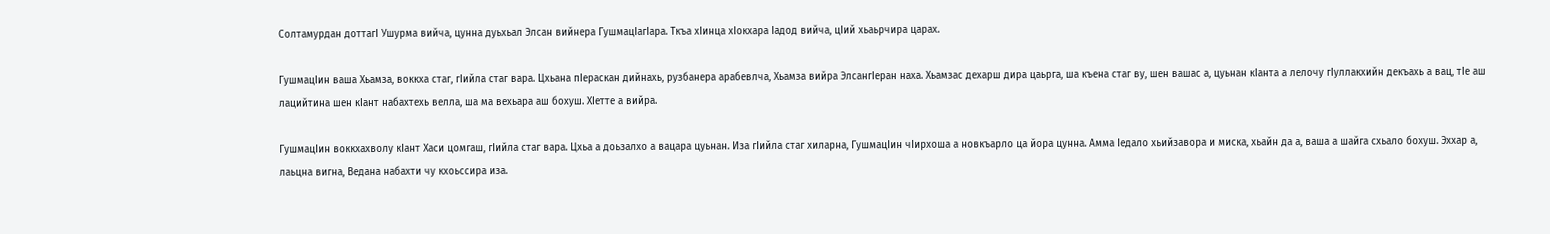Солтамурдан доттагI Ушурма вийча, цунна дуьхьал Элсан вийнера ГушмацIагIара. Ткъа хIинца хIокхара Iадод вийча, цIий хьаьрчира царах.

ГушмацIин ваша Хьамза, воккха стаг, гIийла стаг вара. Цхьана пIераскан дийнахь, рузбанера арабевлча, Хьамза вийра ЭлсангIеран наха. Хьамзас дехарш дира цаьрга, ша къена стаг ву, шен вашас а, цуьнан кIанта а лелочу гIуллакхийн декъахь а вац, тIе аш лацийтина шен кIант набахтехь велла, ша ма вехьара аш бохуш. ХIетте а вийра.

ГушмацIин воккхахволу кIант Хаси цомгаш, гIийла стаг вара. Цхьа а доьзалхо а вацара цуьнан. Иза гIийла стаг хиларна, ГушмацIин чIирхоша а новкъарло ца йора цунна. Aмма Iедало хьийзавора и миска, хьайн да а, ваша а шайга схьало бохуш. Эххар а, лаьцна вигна, Ведана набахти чу кхоьссира иза.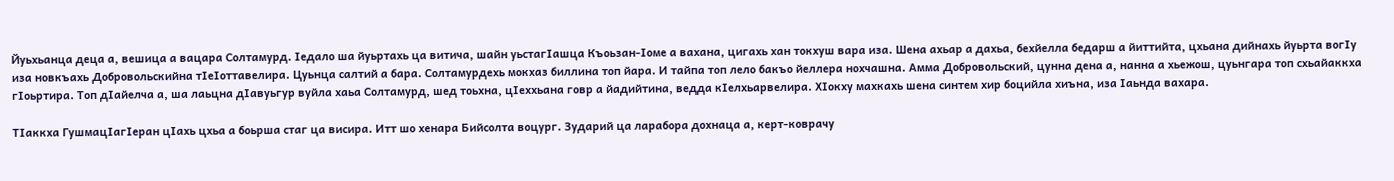Йуьхьанца деца а, вешица а вацара Солтамурд. Iедало ша йуьртахь ца витича, шайн уьстагIашца Къоьзан-Iоме а вахана, цигахь хан токхуш вара иза. Шена ахьар а дахьа, бехйелла бедарш а йиттийта, цхьана дийнахь йуьрта вогIу иза новкъахь Добровольскийна тIеIоттавелира. Цуьнца салтий а бара. Солтамурдехь мокхаз биллина топ йара. И тайпа топ лело бакъо йеллера нохчашна. Амма Добровольский, цунна дена а, нанна а хьежош, цуьнгара топ схьайаккха гIоьртира. Топ дIайелча а, ша лаьцна дIавуьгур вуйла хаьа Солтамурд, шед тоьхна, цIеххьана говр а йадийтина, ведда кIелхьарвелира. ХIокху махкахь шена синтем хир боцийла хиъна, иза Iаьнда вахара.

ТIаккха ГушмацIагIеран цIахь цхьа а боьрша стаг ца висира. Итт шо хенара Бийсолта воцург. Зударий ца ларабора дохнаца а, керт-коврачу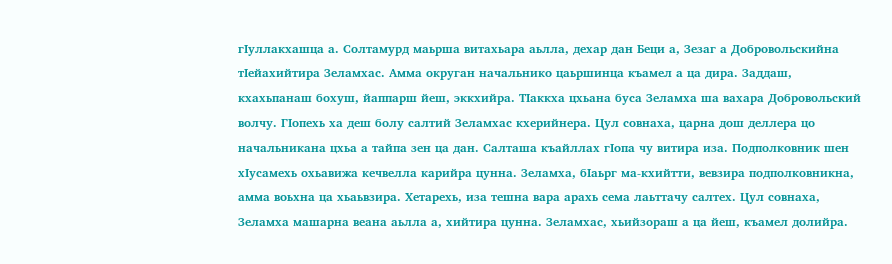гIуллакхашца а. Солтамурд маьрша витахьара аьлла, дехар дан Беци а, Зезаг а Добровольскийна тIейахийтира Зеламхас. Амма округан начальнико цаьршинца къамел а ца дира. Заддаш, кхахьпанаш бохуш, йаппарш йеш, эккхийра. ТIаккха цхьана буса Зеламха ша вахара Добровольский волчу. ГIопехь ха деш болу салтий Зеламхас кхерийнера. Цул совнаха, царна дош деллера цо начальникана цхьа а тайпа зен ца дан. Салташа къайллах гIопа чу витира иза. Подполковник шен хIусамехь охьавижа кечвелла карийра цунна. Зеламха, бIаьрг ма-кхийтти, вевзира подполковникна, амма воьхна ца хьаьвзира. Хетарехь, иза тешна вара арахь сема лаьттачу салтех. Цул совнаха, Зеламха машарна веана аьлла а, хийтира цунна. Зеламхас, хьийзораш а ца йеш, къамел долийра.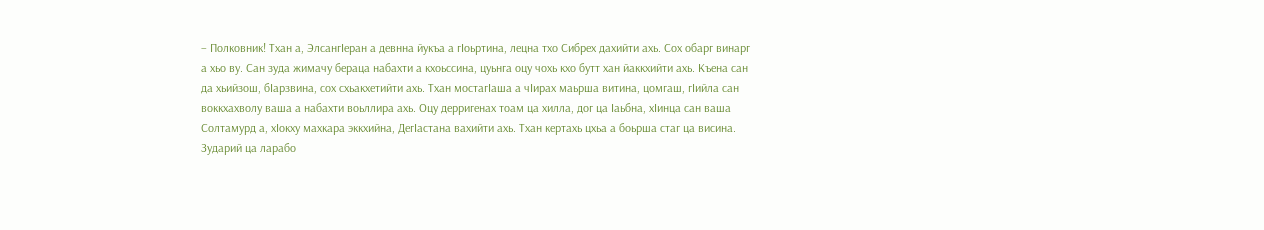– Полковник! Тхан а, ЭлсангIеран а девнна йукъа а гIоьртина, лецна тхо Сибрех дахийти ахь. Сох обарг винарг а хьо ву. Сан зуда жимачу бераца набахти а кхоьссина, цуьнга оцу чохь кхо бутт хан йаккхийти ахь. Къена сан да хьийзош, бIарзвина, сох схьакхетийти ахь. Тхан мостагIаша а чIирах маьрша витина, цомгаш, гIийла сан воккхахволу ваша а набахти воьллира ахь. Оцу дерригенах тоам ца хилла, дог ца Iаьбна, хIинца сан ваша Солтамурд а, хIокху махкара эккхийна, ДегIастана вахийти ахь. Тхан кертахь цхьа а боьрша стаг ца висина. Зударий ца ларабо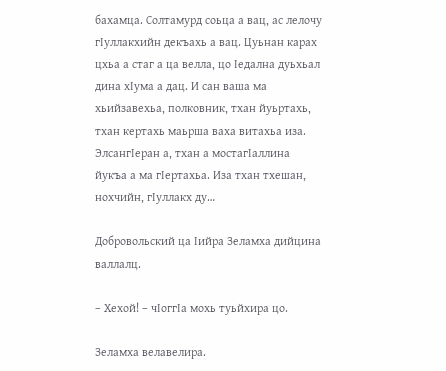бахамца. Солтамурд соьца а вац, ас лелочу гIуллакхийн декъахь а вац. Цуьнан карах цхьа а стаг а ца велла, цо Iедална дуьхьал дина хIyмa а дац. И сан ваша ма хьийзавехьа, полковник, тхан йуьртахь, тхан кертахь маьрша ваха витахьа иза. ЭлсангIеран а, тхан а мостагIаллина йукъа а ма гIертахьа. Иза тхан тхешан, нохчийн, гIуллакх ду…

Добровольский ца Iийра Зеламха дийцина валлалц.

– Хехой! – чIоггIа мохь туьйхира цо.

Зеламха велавелира.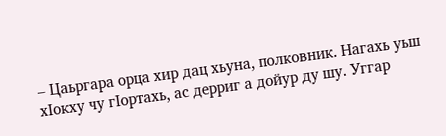– Цаьргара орца хир дац хьуна, полковник. Нагахь уьш хIокху чу гIортахь, ас дерриг а дойур ду шу. Уггар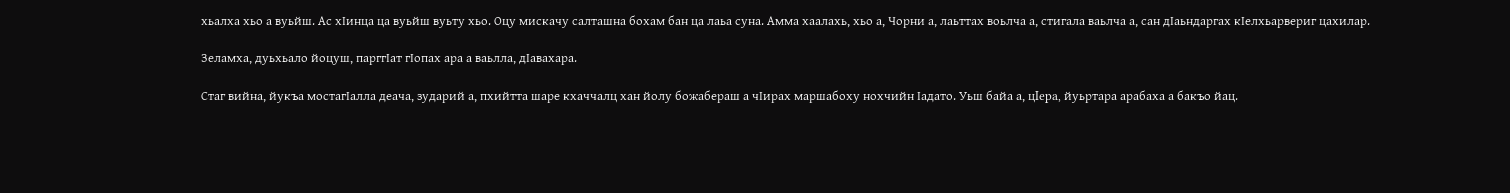хьалха хьо а вуьйш. Ас хIинца ца вуьйш вуьту хьо. Оцу мискачу салташна бохам бан ца лаьа суна. Амма хаалахь, хьо а, Чорни а, лаьттах воьлча а, стигала ваьлча а, сан дIаьндаргах кIелхьарвериг цахилар.

Зеламха, дуьхьало йоцуш, парггIат гIопах ара а ваьлла, дIавахара.

Стаг вийна, йукъа мостагIалла деача, зударий а, пхийтта шаре кхаччалц хан йолу божабераш а чIирах маршабоху нохчийн Iадато. Уьш байа а, цIepa, йуьртара арабаха а бакъо йац.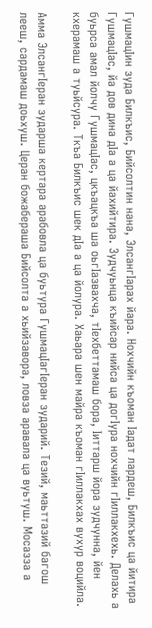ГушмацIин зуда Билкъис, Бийсолтин нана, ЭлсангIарах йара. Нохчийн къоман Iадат лардеш, Билкъис ца йитира ГушмацIас, йа дов дина дIа а ца йахийтира. Зудчуьнца къийсар нийса ца догIура нохчийн гIиллакхехь. Делахь а буьрса амал йолчу ГушмацIас, цкъацкъа ша оьгIазвахча, тIехбеттамаш бора, Iиттарш йора зудчунна, йен кхерамаш а туьйсура. Ткъа Билкъис шек дIа а ца йолура. Хаьара шен майра къоман гIиллакхах вухур воцийла.

Амма ЭлсангIеран зударша кертара арабовла ца буьтура ГушмацIагIеран зударий. Тезий, маьттазий багош лееш, сардамаш доьхуш. Церан божабераша Бийсолта а хьийзавора, ловза аравала ца вуьтуш. Мосазза а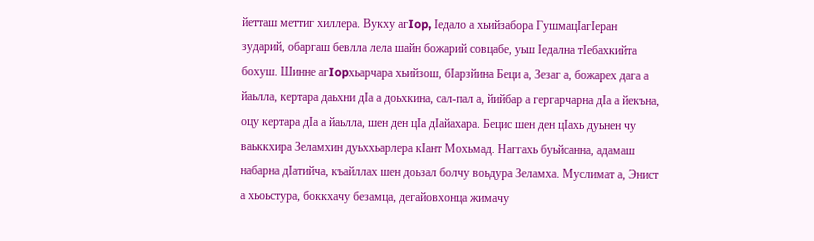йетташ меттиг хиллера. Вукху aгIop, Iедало а хьийзабора ГушмацIагIеран зударий, обаргаш бевлла лела шайн божарий совцабе, уьш Iедална тIебахкийта бохуш. Шинне aгIopхьарчара хьийзош, бIарзйина Беци а, Зезаг а, божарех дага а йаьлла, кертара даьхни дIа а доьхкина, сал-пал а, йийбар а гергарчарна дIа а йекъна, оцу кертара дIа а йаьлла, шен ден цIа дIайахара. Бецис шен ден цIахь дуьнен чу ваьккхира Зеламхин дуьххьарлера кIант Мохьмад. Наггахь буьйсанна, адамаш набарна дIатийча, къайллах шен доьзал болчу воьдура Зеламха. Муслимат а, Энист а хьоьстура, боккхачу безамца, дегайовхонца жимачу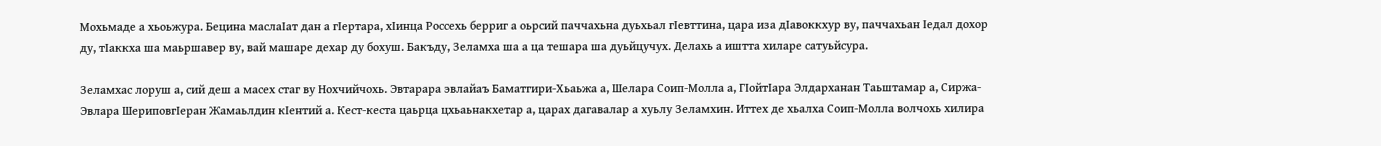Мохьмаде а хьоьжура. Бецина маслаIат дан а гIертара, хIинца Россехь берриг а оьрсий паччахьна дуьхьал гIевттина, цара иза дIавоккхур ву, паччахьан Iедал дохор ду, тIаккха ша маьршавер ву, вай машаре дехар ду бохуш. Бакъду, Зеламха ша а ца тешара ша дуьйцучух. Делахь а иштта хиларе сатуьйсура.

Зеламхас лоруш а, сий деш а масех стаг ву Нохчийчохь. Эвтарара эвлайаъ Баматгири-Хьаьжа а, Шелара Соип-Молла а, ГIойтIара Элдарханан Таьштамар а, Сиржа-Эвлара ШериповгIеран Жамаьлдин кIентий а. Кест-кеста цаьрца цхьаьнакхетар а, царах дагавалар а хуьлу Зеламхин. Иттех де хьалха Соип-Молла волчохь хилира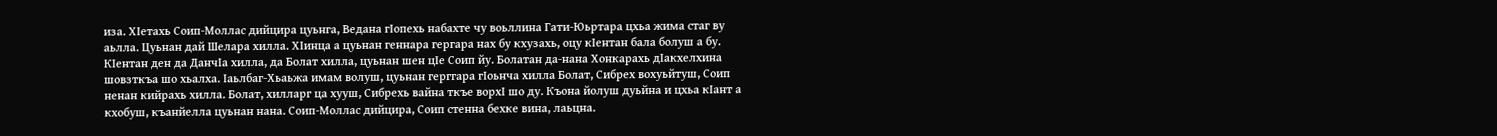иза. ХIетахь Соип-Моллас дийцира цуьнга, Ведана гIопехь набахте чу воьллина Гати-Юьртара цхьа жима стаг ву аьлла. Цуьнан дай Шелара хилла. ХIинца а цуьнан геннара гергара нах бу кхузахь, оцу кIентан бала болуш а бу. КIентан ден да ДанчIа хилла, да Болат хилла, цуьнан шен цIе Соип йу. Болатан да-нана Хонкарахь дIакхелхина шовзткъа шо хьалха. Iаьлбаг-Хьаьжа имам волуш, цуьнан герггара гIоьнча хилла Болат, Сибрех вохуьйтуш, Соип ненан кийрахь хилла. Болат, хилларг ца хууш, Сибрехь вайна ткъе ворхI шо ду. Къона йолуш дуьйна и цхьа кIант а кхобуш, къанйелла цуьнан нана. Соип-Моллас дийцира, Соип стенна бехке вина, лаьцна.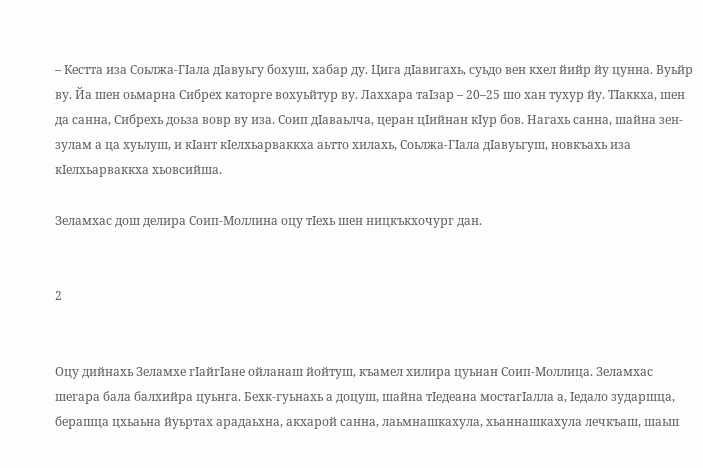– Кестта иза Соьлжа-ГIала дIавуьгу бохуш, хабар ду. Цига дIавигахь, суьдо вен кхел йийр йу цунна. Вуьйр ву. Йа шен оьмарна Сибрех каторге вохуьйтур ву. Лаххара таIзар – 20–25 шо хан тухур йу. ТIаккха, шен да санна, Сибрехь доьза вовр ву иза. Соип дIаваьлча, церан цIийнан кIур бов. Нагахь санна, шайна зен-зулам а ца хуьлуш, и кIант кIелхьарваккха аьтто хилахь, Соьлжа-ГIала дIавуьгуш, новкъахь иза кIелхьарваккха хьовсийша.

Зеламхас дош делира Соип-Моллина оцу тIехь шен ницкъкхочург дан.


2


Оцу дийнахь Зеламхе гIайгIане ойланаш йойтуш, къамел хилира цуьнан Соип-Моллица. Зеламхас шегара бала балхийра цуьнга. Бехк-гуьнахь а доцуш, шайна тIедеана мостагIалла а, Iедало зударшца, берашца цхьаьна йуьртах арадаьхна, акхарой санна, лаьмнашкахула, хьаннашкахула лечкъаш, шаьш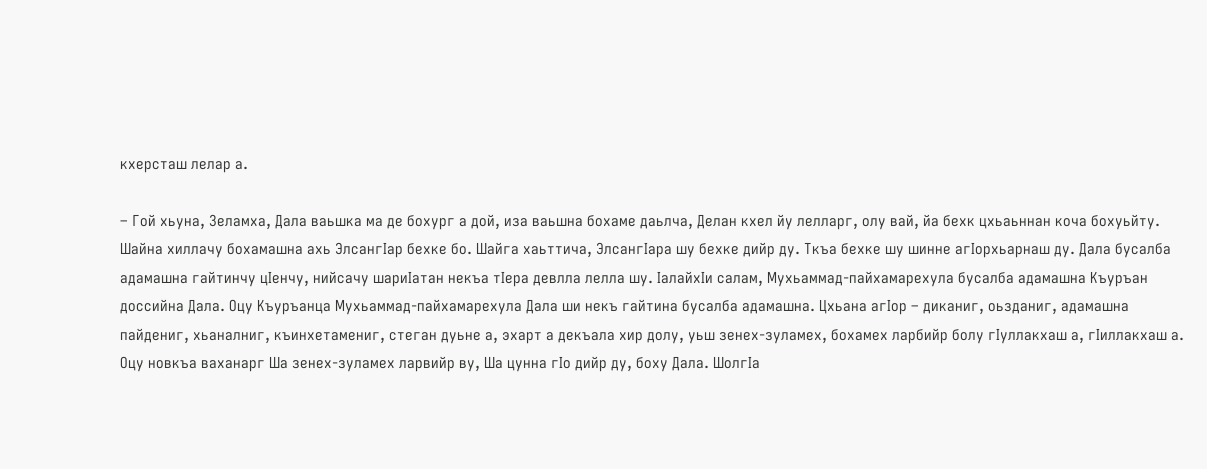кхерсташ лелар а.

– Гой хьуна, Зеламха, Дала ваьшка ма де бохург а дой, иза ваьшна бохаме даьлча, Делан кхел йу лелларг, олу вай, йа бехк цхьаьннан коча бохуьйту. Шайна хиллачу бохамашна ахь ЭлсангIар бехке бо. Шайга хаьттича, ЭлсангIара шу бехке дийр ду. Ткъа бехке шу шинне агIорхьарнаш ду. Дала бусалба адамашна гайтинчу цIенчу, нийсачу шариIатан некъа тIера девлла лелла шу. IалайхIи салам, Мухьаммад-пайхамарехула бусалба адамашна Къуръан доссийна Дала. Оцу Къуръанца Мухьаммад-пайхамарехула Дала ши некъ гайтина бусалба адамашна. Цхьана агIор – диканиг, оьзданиг, адамашна пайдениг, хьаналниг, къинхетамениг, стеган дуьне а, эхарт а декъала хир долу, уьш зенех-зуламех, бохамех ларбийр болу гIуллакхаш а, гIиллакхаш а. Оцу новкъа ваханарг Ша зенех-зуламех ларвийр ву, Ша цунна гIо дийр ду, боху Дала. ШолгIа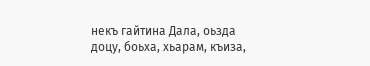некъ гайтина Дала, оьзда доцу, боьха, хьарам, къиза,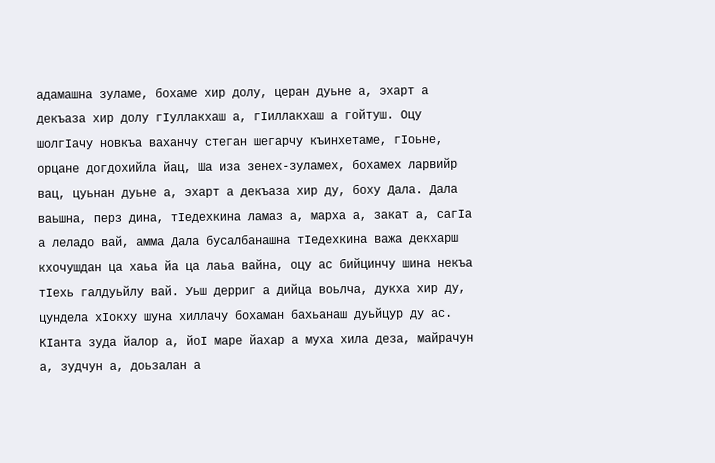адамашна зуламе, бохаме хир долу, церан дуьне а, эхарт а декъаза хир долу гIуллакхаш а, гIиллакхаш а гойтуш. Оцу шолгIачу новкъа ваханчу стеган шегарчу къинхетаме, гIоьне, орцане догдохийла йац, Ша иза зенех-зуламех, бохамех ларвийр вац, цуьнан дуьне а, эхарт а декъаза хир ду, боху Дала. Дала ваьшна, перз дина, тIедехкина ламаз а, марха а, закат а, сагIа а леладо вай, амма Дала бусалбанашна тIедехкина важа декхарш кхочушдан ца хаьа йа ца лаьа вайна, оцу ас бийцинчу шина некъа тIехь галдуьйлу вай. Уьш дерриг а дийца воьлча, дукха хир ду, цундела хIокху шуна хиллачу бохаман бахьанаш дуьйцур ду ас. КIанта зуда йалор а, йоI маре йахар а муха хила деза, майрачун а, зудчун а, доьзалан а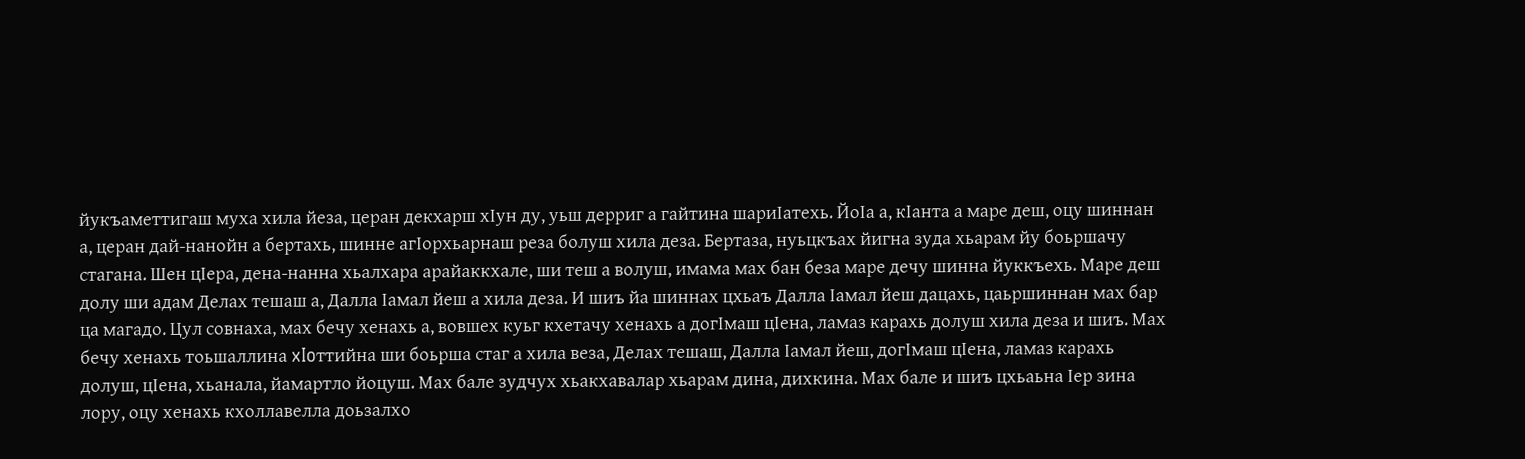йукъаметтигаш муха хила йеза, церан декхарш хIун ду, уьш дерриг а гайтина шариIатехь. ЙоIа а, кIанта а маре деш, оцу шиннан а, церан дай-нанойн а бертахь, шинне агIорхьарнаш реза болуш хила деза. Бертаза, нуьцкъах йигна зуда хьарам йу боьршачу стагана. Шен цIера, дена-нанна хьалхара арайаккхале, ши теш а волуш, имама мах бан беза маре дечу шинна йуккъехь. Маре деш долу ши адам Делах тешаш а, Далла Iамал йеш а хила деза. И шиъ йа шиннах цхьаъ Далла Iамал йеш дацахь, цаьршиннан мах бар ца магадо. Цул совнаха, мах бечу хенахь а, вовшех куьг кхетачу хенахь а догIмаш цIена, ламаз карахь долуш хила деза и шиъ. Мах бечу хенахь тоьшаллина xIoттийнa ши боьрша стаг а хила веза, Делах тешаш, Далла Iамал йеш, догIмаш цIена, ламаз карахь долуш, цIена, хьанала, йамартло йоцуш. Мах бале зудчух хьакхавалар хьарам дина, дихкина. Мах бале и шиъ цхьаьна Iер зина лору, оцу хенахь кхоллавелла доьзалхо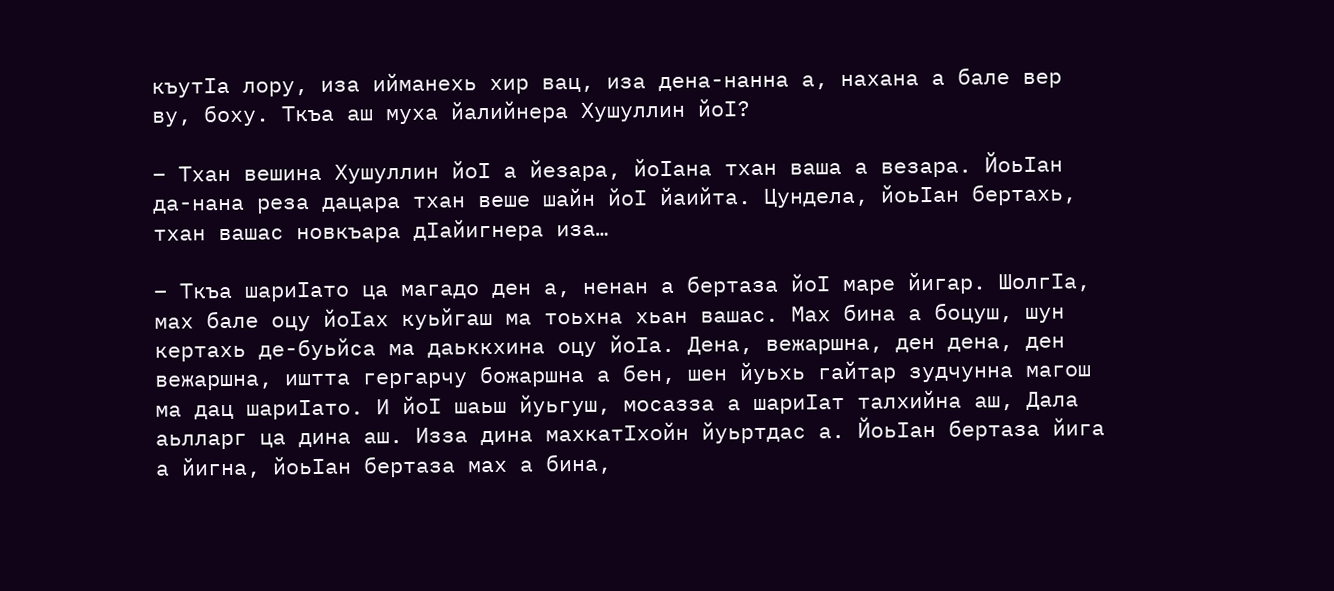къутIа лору, иза ийманехь хир вац, иза дена-нанна а, нахана а бале вер ву, боху. Ткъа аш муха йалийнера Хушуллин йоI?

– Тхан вешина Хушуллин йоI а йезара, йоIана тхан ваша а везара. ЙоьIан да-нана реза дацара тхан веше шайн йоI йаийта. Цундела, йоьIан бертахь, тхан вашас новкъара дIайигнера иза…

– Ткъа шариIато ца магадо ден а, ненан а бертаза йоI маре йигар. ШолгIа, мах бале оцу йоIах куьйгаш ма тоьхна хьан вашас. Мах бина а боцуш, шун кертахь де-буьйса ма даьккхина оцу йоIа. Дена, вежаршна, ден дена, ден вежаршна, иштта гергарчу божаршна а бен, шен йуьхь гайтар зудчунна магош ма дац шариIато. И йоI шаьш йуьгуш, мосазза а шариIат талхийна аш, Дала аьлларг ца дина аш. Изза дина махкатIхойн йуьртдас а. ЙоьIан бертаза йига а йигна, йоьIан бертаза мах а бина,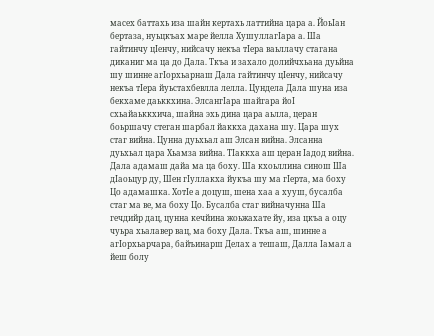масех баттахь иза шайн кертахь латтийна цара а. ЙоьIан бертаза, нуьцкъах маре йелла ХушуллагIара а. Ша гайтинчу цIенчу, нийсачу некъа тIера ваьллачу стагана диканиг ма ца до Дала. Ткъа и захало долийчхьана дуьйна шу шинне агIорхьарнаш Дала гайтинчу цIенчу, нийсачу некъа тIера йуьстахбевлла лелла. Цундела Дала шуна иза бекхаме даьккхина. ЭлсангIара шайгара йoI схьайаьккхича, шайна эхь дина цара аьлла, церан боьршачу стеган шарбал йаккха дахана шу. Цара шух стаг вийна. Цунна дуьхьал аш Элсан вийна. Элсанна дуьхьал цара Хьамза вийна. ТIаккха аш церан Iадод вийна. Дала адамаш дайа ма ца боху. Ша кхоьллина синош Ша дIаоьцур ду, Шен гIуллакха йукъа шу ма гIерта, ма боху Цо адамашка. ХотIе а доцуш, шена хаа а хууш, бусалба стаг ма ве, ма боху Цо. Бусалба стаг вийначунна Ша гечдийр дац, цунна кечйина жоьжахате йу, иза цкъа а оцу чуьра хьалавер вац, ма боху Дала. Ткъа аш, шинне а агIорхьарчара, байъинарш Делах а тешаш, Далла Iамал а йеш болу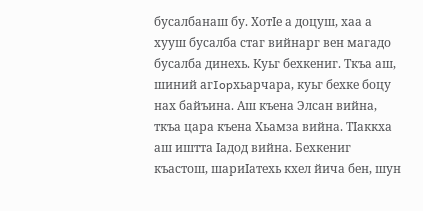бусалбанаш бу. ХотIе а доцуш, хаа а хууш бусалба стаг вийнарг вен магадо бусалба динехь. Куьг бехкениг. Ткъа аш, шиний aгIopхьарчара, куьг бехке боцу нах байъина. Аш къена Элсан вийна, ткъа цара къена Хьамза вийна. ТIаккха аш иштта Iадод вийна. Бехкениг къастош, шариIатехь кхел йича бен, шун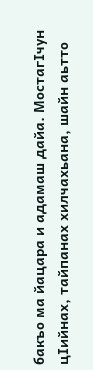бакъо ма йацара и адамаш дайа. МостагIчун цIийнах, тайпанах хилчахьана, шайн аьтто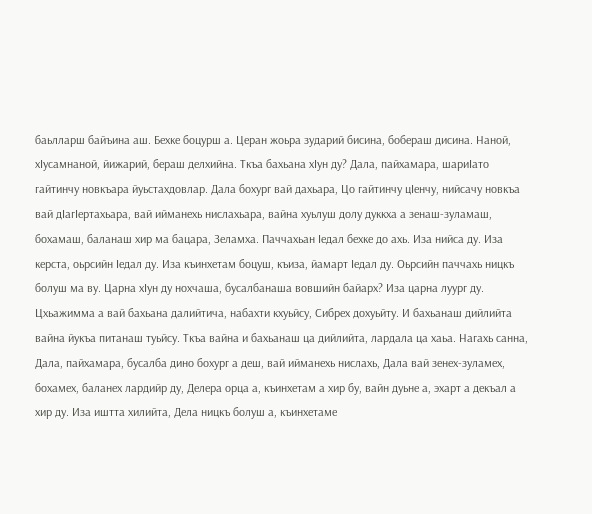баьлларш байъина аш. Бехке боцурш а. Церан жоьра зударий бисина, бобераш дисина. Наной, хIусамнаной, йижарий, бераш делхийна. Ткъа бахьана хIун ду? Дала, пайхамара, шариIато гайтинчу новкъара йуьстахдовлар. Дала бохург вай дахьара, Цо гайтинчу цIенчу, нийсачу новкъа вай дIагIертахьара, вай ийманехь нислахьара, вайна хуьлуш долу дуккха а зенаш-зуламаш, бохамаш, баланаш хир ма бацара, Зеламха. Паччахьан Iедал бехке до ахь. Иза нийса ду. Иза керста, оьрсийн Iедал ду. Иза къинхетам боцуш, къиза, йамарт Iедал ду. Оьрсийн паччахь ницкъ болуш ма ву. Царна хIун ду нохчаша, бусалбанаша вовшийн байарх? Иза царна луург ду. Цхьажимма а вай бахьана далийтича, набахти кхуьйсу, Сибрех дохуьйту. И бахьанаш дийлийта вайна йукъа питанаш туьйсу. Ткъа вайна и бахьанаш ца дийлийта, лардала ца хаьа. Нагахь санна, Дала, пайхамара, бусалба дино бохург а деш, вай ийманехь нислахь, Дала вай зенех-зуламех, бохамех, баланех лардийр ду, Делера орца а, къинхетам а хир бу, вайн дуьне а, эхарт а декъал а хир ду. Иза иштта хилийта, Дела ницкъ болуш а, къинхетаме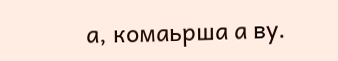а, комаьрша а ву.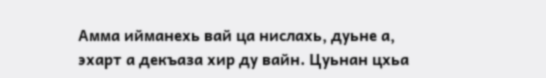Амма ийманехь вай ца нислахь, дуьне а, эхарт а декъаза хир ду вайн. Цуьнан цхьа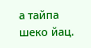а тайпа шеко йац.